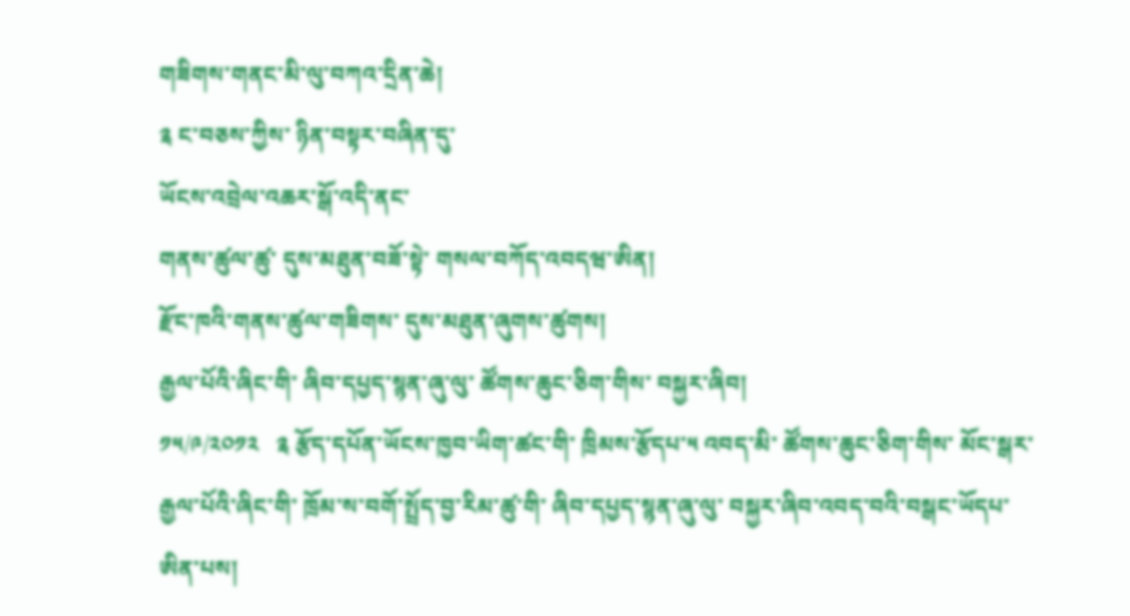གཟིགས་གནང་མི་ལུ་བཀའ་དྲིན་ཆེ།
༉ ང་བཅས་ཀྱིས་ ཉིན་བསྟར་བཞིན་དུ་
ཡོངས་འབྲེལ་འཆར་སྒོ་འདི་ནང་
གནས་ཚུལ་ཚུ་ དུས་མཐུན་བཟོ་སྟེ་ གསལ་བཀོད་འབདཝ་ཨིན།
རྫོང་ཁའི་གནས་ཚུལ་གཟིགས་ དུས་མཐུན་ཞུགས་ཚུགས།
རྒྱལ་པོའི་ཞིང་གི་ ཞིབ་དཔྱད་སྙན་ཞུ་ལུ་ ཚོགས་ཆུང་ཅིག་གིས་ བསྐྱར་ཞིབ།
༡༥/༩/༢༠༡༢   ༉ རྩོད་དཔོན་ཡོངས་ཁྱབ་ཡིག་ཚང་གི་ ཁྲིམས་རྩོདཔ་༥ འབད་མི་ ཚོགས་ཆུང་ཅིག་གིས་ མོང་སྒར་རྒྱལ་པོའི་ཞིང་གི་ ཁྲོམ་ས་བགོ་སྤྲོད་བྱ་རིམ་ཚུ་གི་ ཞིབ་དཔྱད་སྙན་ཞུ་ལུ་ བསྐྱར་ཞིབ་འབད་བའི་བསྒང་ཡོདཔ་ཨིན་པས།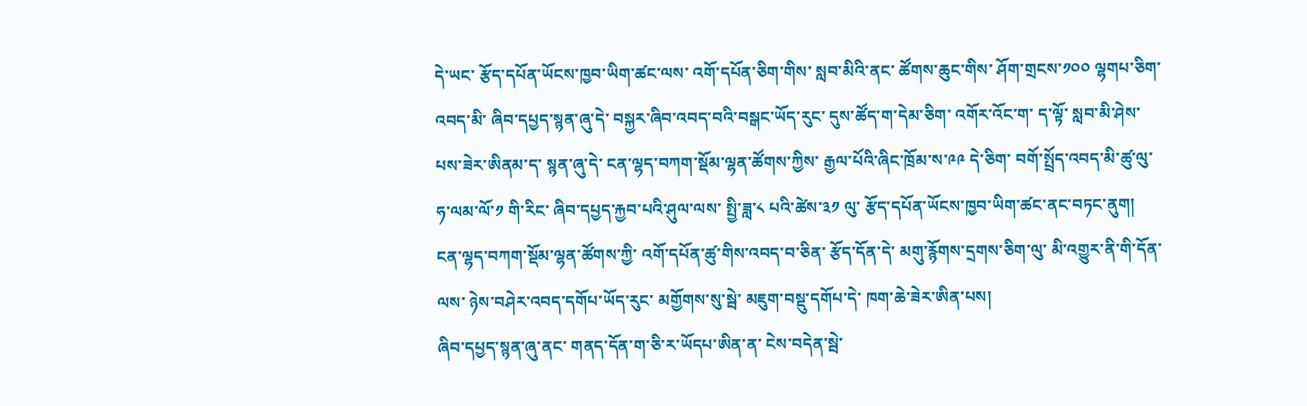དེ་ཡང་ རྩོད་དཔོན་ཡོངས་ཁྱབ་ཡིག་ཚང་ལས་ འགོ་དཔོན་ཅིག་གིས་ སླབ་མིའི་ནང་ ཚོགས་ཆུང་གིས་ ཤོག་གྲངས་༡༠༠ ལྷགཔ་ཅིག་འབད་མི་ ཞིབ་དཔྱད་སྙན་ཞུ་དེ་ བསྐྱར་ཞིབ་འབད་བའི་བསྒང་ཡོད་རུང་ དུས་ཚོད་ག་དེམ་ཅིག་ འགོར་འོང་ག་ ད་ལྟོ་ སླབ་མི་ཤེས་པས་ཟེར་ཨིནམ་ད་ སྙན་ཞུ་དེ་ ངན་ལྷད་བཀག་སྡོམ་ལྷན་ཚོགས་ཀྱིས་ རྒྱལ་པོའི་ཞིང་ཁྲོམ་ས་༩༩ དེ་ཅིག་ བགོ་སྤྲོད་འབད་མི་ཚུ་ལུ་ ཧ་ལམ་ལོ་༡ གི་རིང་ ཞིབ་དཔྱད་རྐྱབ་པའི་ཤུལ་ལས་ སྤྱི་ཟླ་༨ པའི་ཚེས་༣༡ ལུ་ རྩོད་དཔོན་ཡོངས་ཁྱབ་ཡིག་ཚང་ནང་བཏང་ནུག།
ངན་ལྷད་བཀག་སྡོམ་ལྷན་ཚོགས་ཀྱི་ འགོ་དཔོན་ཚུ་གིས་འབད་བ་ཅིན་ རྩོད་དོན་དེ་ མགུ་རྙོགས་དྲགས་ཅིག་ལུ་ མི་འགྱུར་ནི་གི་དོན་ལས་ ཉེས་བཤེར་འབད་དགོཔ་ཡོད་རུང་ མགྱོགས་སུ་སྦེ་ མཇུག་བསྡུ་དགོཔ་དེ་ ཁག་ཆེ་ཟེར་ཨིན་པས།
ཞིབ་དཔྱད་སྙན་ཞུ་ནང་ གནད་དོན་ག་ཅི་ར་ཡོདཔ་ཨིན་ན་ ངེས་བདེན་སྦེ་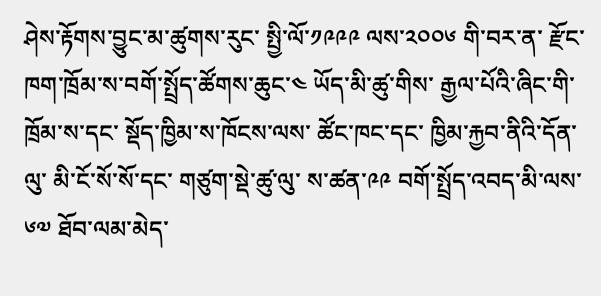ཤེས་རྟོགས་བྱུང་མ་ཚུགས་རུང་ སྤྱི་ལོ་༡༩༩༩ ལས་༢༠༠༦ གི་བར་ན་ རྫོང་ཁག་ཁྲོམ་ས་བགོ་སྤྲོད་ཚོགས་ཆུང་༤ ཡོད་མི་ཚུ་གིས་ རྒྱལ་པོའི་ཞིང་གི་ ཁྲོམ་ས་དང་ སྡོད་ཁྱིམ་ས་ཁོངས་ལས་ ཚོང་ཁང་དང་ ཁྱིམ་རྐྱབ་ནིའི་དོན་ལུ་ མི་ངོ་སོ་སོ་དང་ གཙུག་སྡེ་ཚུ་ལུ་ ས་ཚན་༩༩ བགོ་སྤྲོད་འབད་མི་ལས་༦༧ ཐོབ་ལམ་མེད་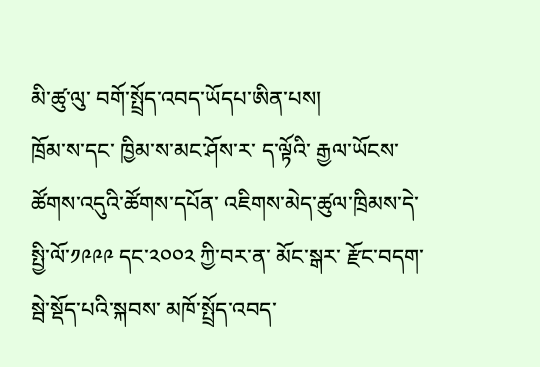མི་ཚུ་ལུ་ བགོ་སྤྲོད་འབད་ཡོདཔ་ཨིན་པས།
ཁྲོམ་ས་དང་ ཁྱིམ་ས་མང་ཤོས་ར་ ད་ལྟོའི་ རྒྱལ་ཡོངས་ཚོགས་འདུའི་ཚོགས་དཔོན་ འཇིགས་མེད་ཚུལ་ཁྲིམས་དེ་ སྤྱི་ལོ་༡༩༩༩ དང་༢༠༠༢ ཀྱི་བར་ན་ མོང་སྒར་ རྫོང་བདག་སྦེ་སྡོད་པའི་སྐབས་ མཁོ་སྤྲོད་འབད་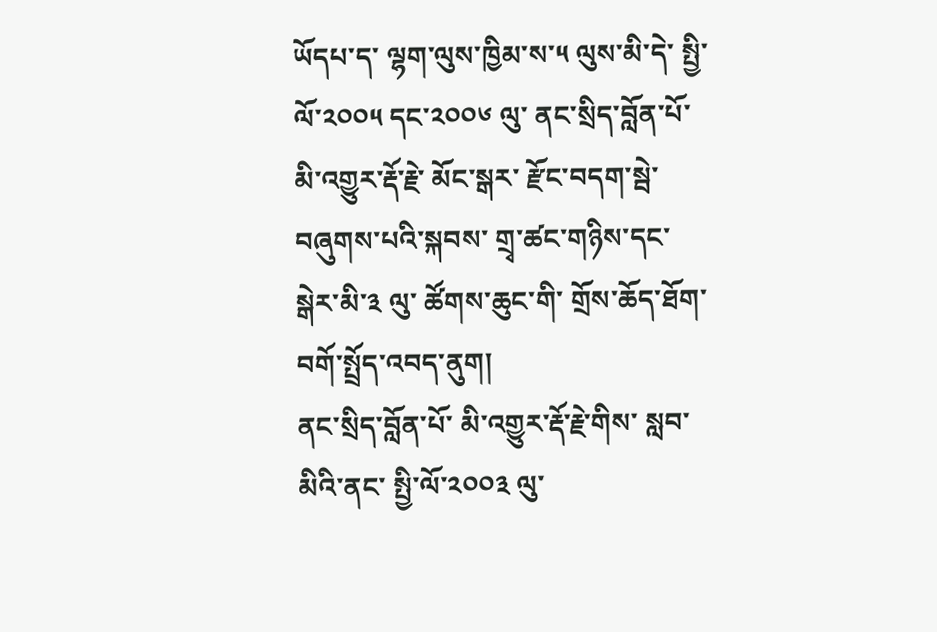ཡོདཔ་ད་ ལྷག་ལུས་ཁྱིམ་ས་༥ ལུས་མི་དེ་ སྤྱི་ལོ་༢༠༠༥ དང་༢༠༠༦ ལུ་ ནང་སྲིད་བློན་པོ་མི་འགྱུར་རྡོ་རྗེ་ མོང་སྒར་ རྫོང་བདག་སྦེ་ བཞུགས་པའི་སྐབས་ གྲྭ་ཚང་གཉིས་དང་ སྒེར་མི་༣ ལུ་ ཚོགས་ཆུང་གི་ གྲོས་ཆོད་ཐོག་ བགོ་སྤྲོད་འབད་ནུག།
ནང་སྲིད་བློན་པོ་ མི་འགྱུར་རྡོ་རྗེ་གིས་ སླབ་མིའི་ནང་ སྤྱི་ལོ་༢༠༠༣ ལུ་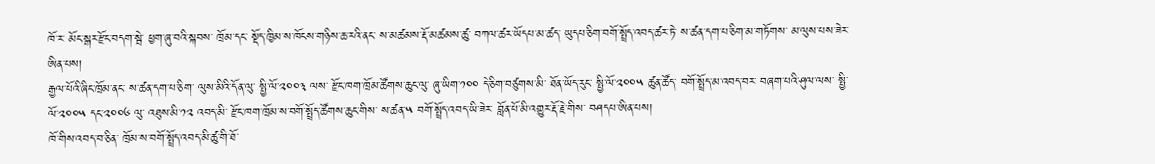ཁོ་ར་ མོང་སྒར་རྫོང་བདག་སྦེ་ ཕྱག་ཞུ་བའི་སྐབས་ ཁྲོམ་དང་ སྡོད་ཁྱིམ་ས་ཁོངས་གཉིས་ཆ་རའི་ནང་ ས་མཚམས་རྡོ་མཚམས་ཚུ་ བཀལ་ཚར་ཡོདཔ་མ་ཚད་ ཡུདཔ་ཅིག་བགོ་སྤྲོད་འབད་ཚར་ཏེ་ ས་ཚན་དག་པ་ཅིག་མ་གཏོགས་ མ་ལུས་པས་ཟེར་ཨིན་པས།
རྒྱལ་པོའི་ཞིང་ཁྲོམ་ནང་ ས་ཚན་དག་པ་ཅིག་ ལུས་མིའི་དོན་ལུ་ སྤྱི་ལོ་༢༠༠༣ ལས་ རྫོང་ཁག་ཁྲོམ་ཚོགས་ཆུང་ལུ་ ཞུ་ཡིག་༡༠༠ དེ་ཅིག་བཙུགས་མི་ ཐོན་ཡོད་རུང་ སྤྱི་ལོ་༢༠༠༥ ཚུན་ཚོད་ བགོ་སྤྲོད་མ་འབད་བར་ བཞག་པའི་ཤུལ་ལས་ སྤྱི་ལོ་༢༠༠༥ དང་༢༠༠༦ ལུ་ འཐུས་མི་༡༢ འབད་མི་ རྫོང་ཁག་ཁྲོམ་ས་བགོ་སྤྲོད་ཚོགས་ཆུང་གིས་ ས་ཚན་༥ བགོ་སྤྲོད་འབད་ཡི་ཟེར་ བློན་པོ་མི་འགྱུར་རྡོ་རྗེ་གིས་ བཤདཔ་ཨིན་པས།
ཁོ་གིས་འབད་བ་ཅིན་ ཁྲོམ་ས་བགོ་སྤྲོད་འབད་མི་ཚུ་གི་ཐོ་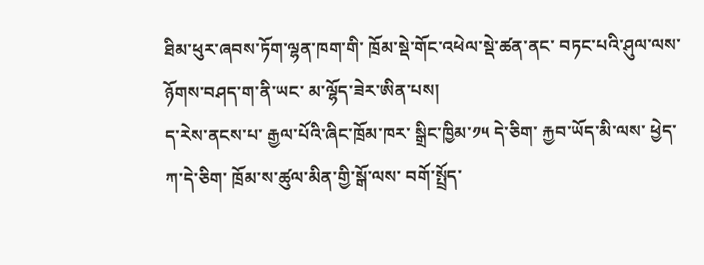ཐིམ་ཕུར་ཞབས་ཏོག་ལྷན་ཁག་གི་ ཁྲོམ་སྡེ་གོང་འཕེལ་སྡེ་ཚན་ནང་ བཏང་པའི་ཤུལ་ལས་ ཉོགས་བཤད་ག་ནི་ཡང་ མ་ལྷོད་ཟེར་ཨིན་པས།
ད་རེས་ནངས་པ་ རྒྱལ་པོའི་ཞིང་ཁྲོམ་ཁར་ སྒྲིང་ཁྱིམ་༡༥ དེ་ཅིག་ རྐྱབ་ཡོད་མི་ལས་ ཕྱེད་ཀ་དེ་ཅིག་ ཁྲོམ་ས་ཚུལ་མིན་གྱི་སྒོ་ལས་ བགོ་སྤྲོད་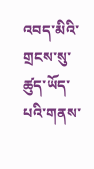འབད་མིའི་གྲངས་སུ་ ཚུད་ཡོད་པའི་གནས་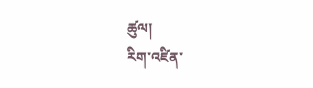ཚུལ།
རིག་འཛིན་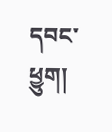དབང་ཕྱུག།